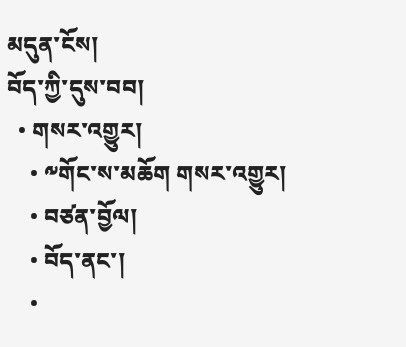མདུན་ངོས།
བོད་ཀྱི་དུས་བབ།
  • གསར་འགྱུར།
    • ༸གོང་ས་མཆོག གསར་འགྱུར།
    • བཙན་བྱོལ།
    • བོད་ནང་།
    •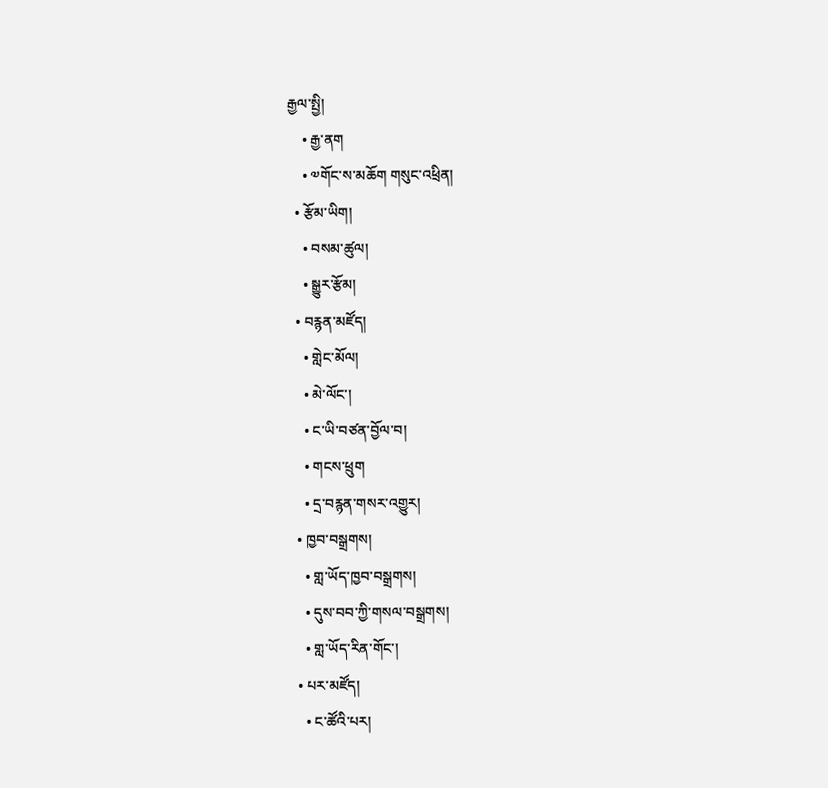རྒྱལ་སྤྱི།
    • རྒྱ་ནག
    • ༧གོང་ས་མཆོག གསུང་འཕྲིན།
  • རྩོམ་ཡིག།
    • བསམ་ཚུལ།
    • སྒྱུར་རྩོམ།
  • བརྙན་མཛོད།
    • གླེང་མོལ།
    • མེ་ལོང་།
    • ང་ཡི་བཙན་བྱོལ་བ།
    • གངས་ཕྲུག
    • དྲ་བརྙན་གསར་འགྱུར།
  • ཁྱབ་བསྒྲགས།
    • གླ་ཡོད་ཁྱབ་བསྒྲགས།
    • དུས་བབ་ཀྱི་གསལ་བསྒྲགས།
    • གླ་ཡོད་རིན་གོང་།
  • པར་མཛོད།
    • ང་ཚོའི་པར།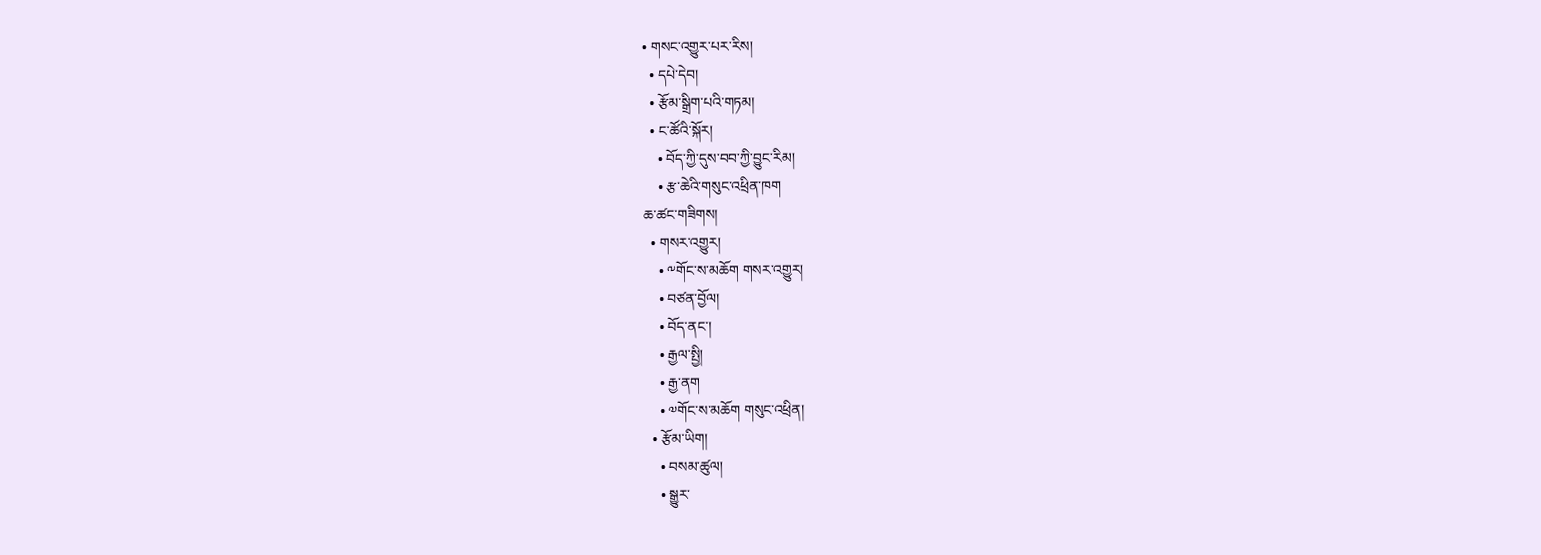• གསང་འགྱུར་པར་རིས།
  • དཔེ་དེབ།
  • རྩོམ་སྒྲིག་པའི་གཏམ།
  • ང་ཚོའི་སྐོར།
    • བོད་ཀྱི་དུས་བབ་ཀྱི་བྱུང་རིམ།
    • རྩ་ཆེའི་གསུང་འཕྲིན་ཁག
ཆ་ཚང་གཟིགས།
  • གསར་འགྱུར།
    • ༸གོང་ས་མཆོག གསར་འགྱུར།
    • བཙན་བྱོལ།
    • བོད་ནང་།
    • རྒྱལ་སྤྱི།
    • རྒྱ་ནག
    • ༧གོང་ས་མཆོག གསུང་འཕྲིན།
  • རྩོམ་ཡིག།
    • བསམ་ཚུལ།
    • སྒྱུར་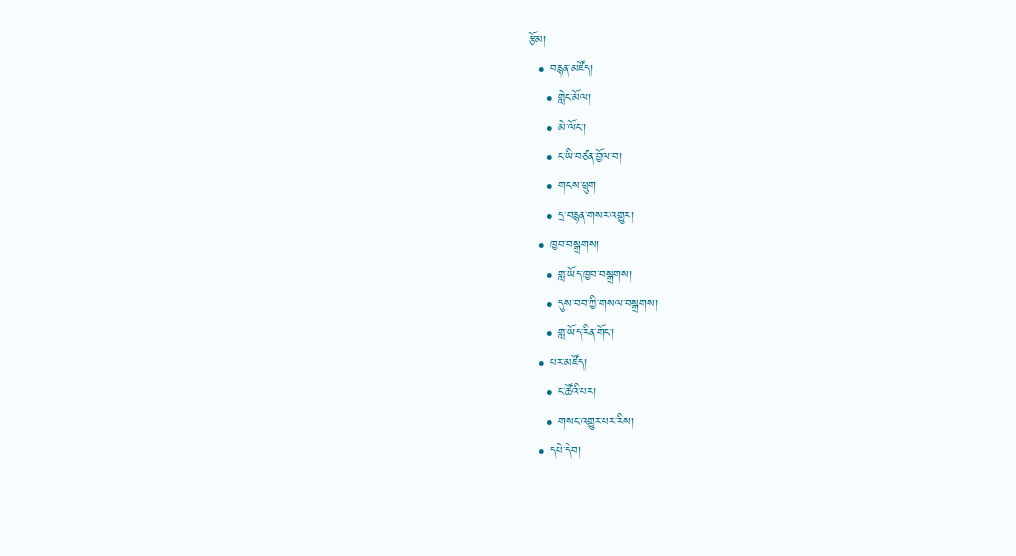རྩོམ།
  • བརྙན་མཛོད།
    • གླེང་མོལ།
    • མེ་ལོང་།
    • ང་ཡི་བཙན་བྱོལ་བ།
    • གངས་ཕྲུག
    • དྲ་བརྙན་གསར་འགྱུར།
  • ཁྱབ་བསྒྲགས།
    • གླ་ཡོད་ཁྱབ་བསྒྲགས།
    • དུས་བབ་ཀྱི་གསལ་བསྒྲགས།
    • གླ་ཡོད་རིན་གོང་།
  • པར་མཛོད།
    • ང་ཚོའི་པར།
    • གསང་འགྱུར་པར་རིས།
  • དཔེ་དེབ།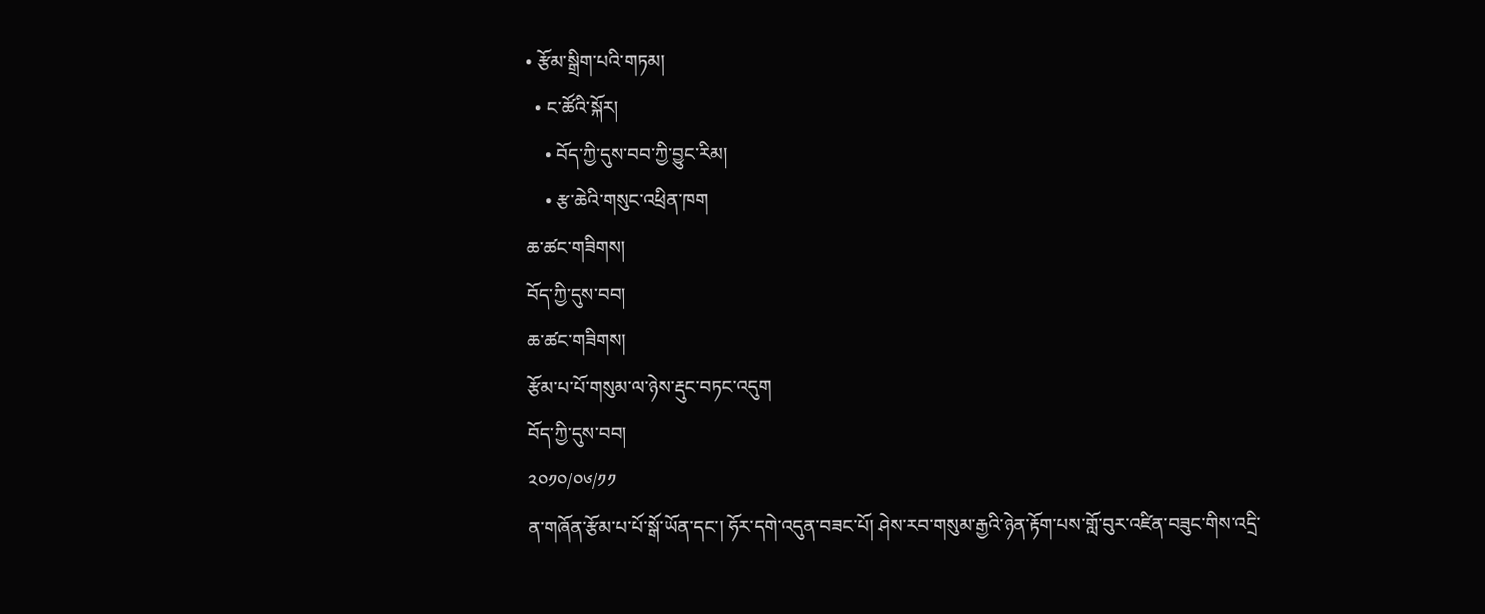• རྩོམ་སྒྲིག་པའི་གཏམ།
  • ང་ཚོའི་སྐོར།
    • བོད་ཀྱི་དུས་བབ་ཀྱི་བྱུང་རིམ།
    • རྩ་ཆེའི་གསུང་འཕྲིན་ཁག
ཆ་ཚང་གཟིགས།
བོད་ཀྱི་དུས་བབ།
ཆ་ཚང་གཟིགས།
རྩོམ་པ་པོ་གསུམ་ལ་ཉེས་རྡུང་བཏང་འདུག
བོད་ཀྱི་དུས་བབ།
༢༠༡༠/༠༦/༡༡
ན་གཞོན་རྩོམ་པ་པོ་སྒོ་ཡོན་དང་། ཧོར་དགེ་འདུན་བཟང་པོ། ཤེས་རབ་གསུམ་རྒྱའི་ཉེན་རྟོག་པས་གློ་བུར་འཛིན་བཟུང་གིས་འདྲི་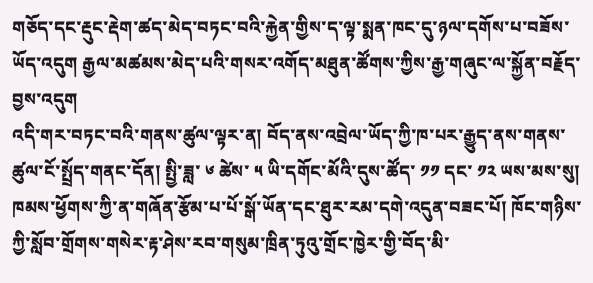གཅོད་དང་རྡུང་རྡེག་ཚད་མེད་བཏང་བའི་རྐྱེན་གྱིས་ད་ལྟ་སྨན་ཁང་དུ་ཉལ་དགོས་པ་བཟོས་ཡོད་འདུག རྒྱལ་མཚམས་མེད་པའི་གསར་འགོད་མཐུན་ཚོགས་ཀྱིས་རྒྱ་གཞུང་ལ་སྐྱོན་བརྗོད་བྱས་འདུག
འདི་གར་བཏང་བའི་གནས་ཚུལ་ལྟར་ན། བོད་ནས་འབྲེལ་ཡོད་ཀྱི་ཁ་པར་རྒྱུད་ནས་གནས་ཚུལ་ངོ་སྤྲོད་གནང་དོན། སྤྱི་ཟླ་ ༦ ཚེས་ ༥ ཡི་དགོང་མོའི་དུས་ཚོད་ ༡༡ དང་ ༡༢ ཡས་མས་སུ། ཁམས་ཕྱོགས་ཀྱི་ན་གཞོན་རྩོམ་པ་པོ་སྒོ་ཡོན་དང་ཐུར་རམ་དགེ་འདུན་བཟང་པོ། ཁོང་གཉིས་ཀྱི་སློབ་གྲོགས་གསེར་རྟ་ཤེས་རབ་གསུམ་ཁྲིན་ཏུའུ་གྲོང་ཁྱེར་གྱི་བོད་མི་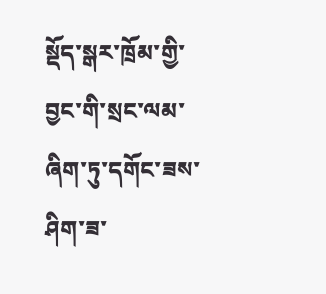སྡོད་སྒར་ཁྲོམ་གྱི་བྱང་གི་སྲང་ལམ་ཞིག་ཏུ་དགོང་ཟས་ཤིག་ཟ་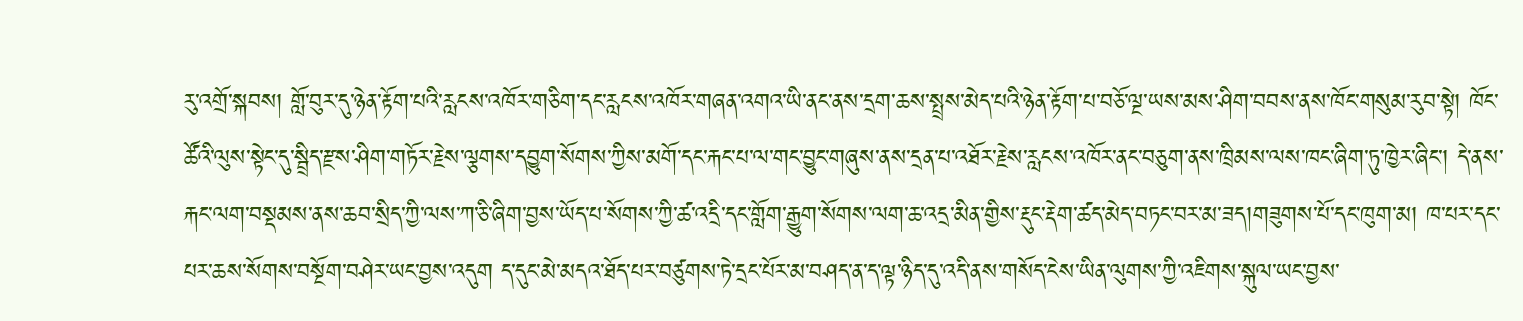རུ་འགྲོ་སྐབས། གློ་བུར་དུ་ཉེན་རྟོག་པའི་རླངས་འཁོར་གཅིག་དང་རླངས་འཁོར་གཞན་འགའ་ཡི་ནང་ནས་དྲག་ཆས་སྤྲས་མེད་པའི་ཉེན་རྟོག་པ་བཅོ་ལྔ་ཡས་མས་ཤིག་བབས་ནས་ཁོང་གསུམ་རུབ་སྟེ། ཁོང་ཚོའི་ལུས་སྟེང་དུ་སྦྲིད་རྫས་ཤིག་གཏོར་རྗེས་ལྕགས་དབྱུག་སོགས་ཀྱིས་མགོ་དང་རྐང་པ་ལ་གང་བྱུང་གཞུས་ནས་དྲན་པ་འཐོར་རྗེས་རླངས་འཁོར་ནང་བཅུག་ནས་ཁྲིམས་ལས་ཁང་ཞིག་ཏུ་ཁྱེར་ཞིང་། དེ་ནས་རྐང་ལག་བསྡམས་ནས་ཆབ་སྲིད་ཀྱི་ལས་ཀ་ཅི་ཞིག་བྱས་ཡོད་པ་སོགས་ཀྱི་ཚ་འདྲི་དང་གློག་རྒྱུག་སོགས་ལག་ཆ་འདྲ་མིན་གྱིས་རྡུང་རྡེག་ཚད་མེད་བཏང་བར་མ་ཟད།གཟུགས་པོ་དང་ཁུག་མ། ཁ་པར་དང་པར་ཆས་སོགས་བསྔོག་བཤེར་ཡང་བྱས་འདུག ད་དུང་མེ་མདའ་ཐོད་པར་བཙུགས་ཏེ་དྲང་པོར་མ་བཤད་ན་ད་ལྟ་ཉིད་དུ་འདི་ནས་གསོད་ངེས་ཡིན་ལུགས་ཀྱི་འཇིགས་སྐུལ་ཡང་བྱས་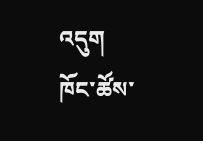འདུག ཁོང་ཚོས་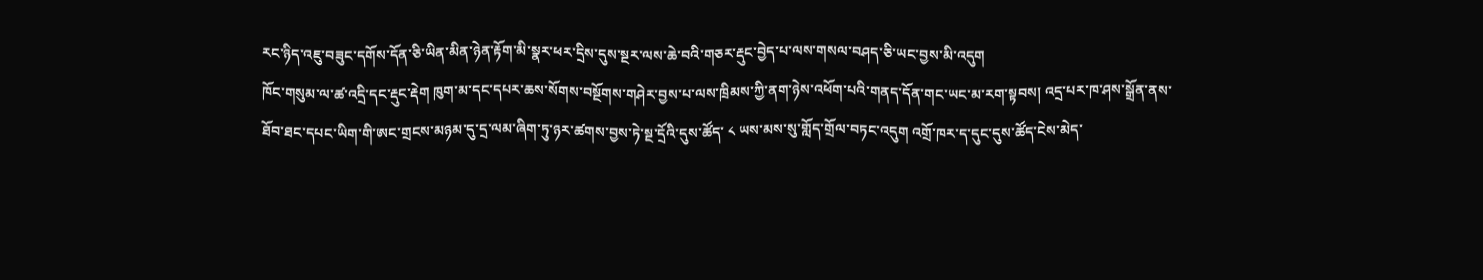རང་ཉིད་འཇུ་བཟུང་དགོས་དོན་ཅི་ཡིན་མིན་ཉེན་རྟོག་མི་སྣར་ཕར་དྲིས་དུས་སྔར་ལས་ཆེ་བའི་གཅར་རྡུང་བྱེད་པ་ལས་གསལ་བཤད་ཅི་ཡང་བྱས་མི་འདུག
ཁོང་གསུམ་ལ་ཚ་འདྲི་དང་རྡུང་རྡེག ཁུག་མ་དང་དཔར་ཆས་སོགས་བསྔོགས་གཤེར་བྱས་པ་ལས་ཁྲིམས་ཀྱི་ནག་ཉེས་འཕོག་པའི་གནད་དོན་གང་ཡང་མ་རག་སྟབས། འདྲ་པར་ཁ་ཤས་སྒྲོན་ནས་ཐོབ་ཐང་དཔང་ཡིག་གི་ཨང་གྲངས་མཉམ་དུ་དྲ་ལམ་ཞིག་ཏུ་ཉར་ཚགས་བྱས་ཏེ་སྔ་དྲོའི་དུས་ཚོད་ ༨ ཡས་མས་སུ་གློད་གྲོལ་བཏང་འདུག འགྲོ་ཁར་ད་དུང་དུས་ཚོད་ངེས་མེད་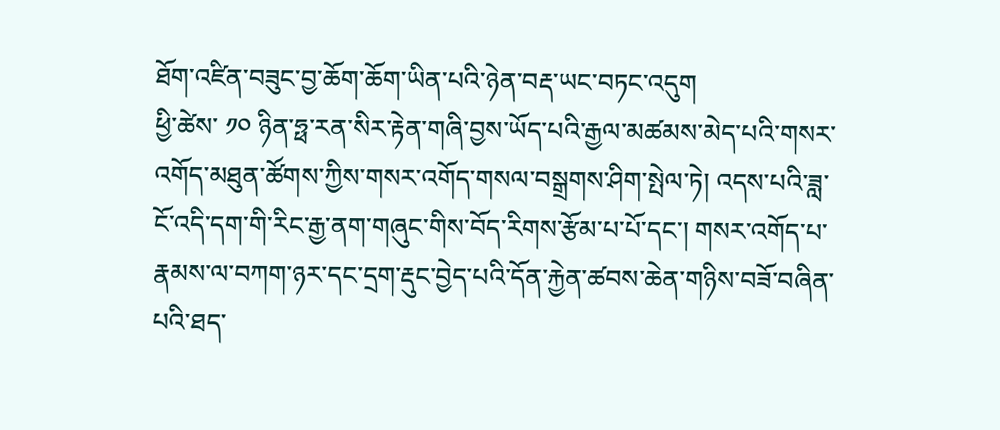ཐོག་འཛིན་བཟུང་བྱ་ཆོག་ཆོག་ཡིན་པའི་ཉེན་བརྡ་ཡང་བཏང་འདུག
ཕྱི་ཚེས་ ༡༠ ཉིན་ཧྥ་རན་སིར་རྟེན་གཞི་བྱས་ཡོད་པའི་རྒྱལ་མཚམས་མེད་པའི་གསར་འགོད་མཐུན་ཚོགས་ཀྱིས་གསར་འགོད་གསལ་བསྒྲགས་ཤིག་སྤེལ་ཏེ། འདས་པའི་ཟླ་ངོ་འདི་དག་གི་རིང་རྒྱ་ནག་གཞུང་གིས་བོད་རིགས་རྩོམ་པ་པོ་དང་། གསར་འགོད་པ་རྣམས་ལ་བཀག་ཉར་དང་དྲག་རྡུང་བྱེད་པའི་དོན་རྐྱེན་ཚབས་ཆེན་གཉིས་བཟོ་བཞིན་པའི་ཐད་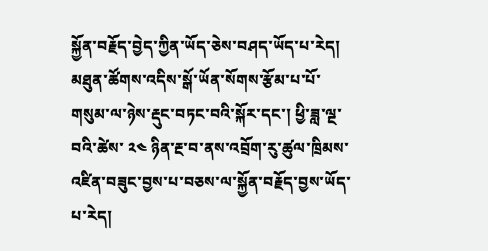སྐྱོན་བརྗོད་བྱེད་ཀྱིན་ཡོད་ཅེས་བཤད་ཡོད་པ་རེད།
མཐུན་ཚོགས་འདིས་སྒོ་ཡོན་སོགས་རྩོམ་པ་པོ་གསུམ་ལ་ཉེས་རྡུང་བཏང་བའི་སྐོར་དང་། ཕྱི་ཟླ་ལྔ་བའི་ཚེས་ ༢༤ ཉིན་རྔ་བ་ནས་འབྲོག་རུ་ཚུལ་ཁྲིམས་འཛིན་བཟུང་བྱས་པ་བཅས་ལ་སྐྱོན་བརྗོད་བྱས་ཡོད་པ་རེད།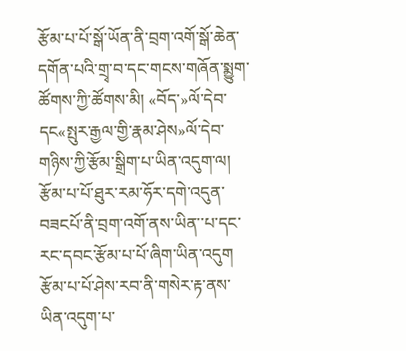རྩོམ་པ་པོ་སྒོ་ཡོན་ནི་བྲག་འགོ་སྒོ་ཆེན་དགོན་པའི་གྲྭ་བ་དང་གངས་གཞོན་སྨྱུག་ཚོགས་ཀྱི་ཚོགས་མི། «བོད་»ལོ་དེབ་དང«སྤུར་རྒྱལ་གྱི་རྣམ་ཤེས»ལོ་དེབ་གཉིས་ཀྱི་རྩོམ་སྒྲིག་པ་ཡིན་འདུག་ལ། རྩོམ་པ་པོ་ཐུར་རམ་ཧོར་དགེ་འདུན་བཟངཔོ་ནི་བྲག་འགོ་ནས་ཡིན་་པ་དང་རང་དབང་རྩོམ་པ་པོ་ཞིག་ཡིན་འདུག རྩོམ་པ་པོ་ཤེས་རབ་ནི་གསེར་རྟ་ནས་ཡིན་འདུག་པ་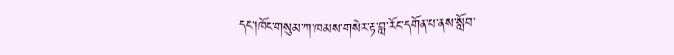དང་།ཁོང་གསུམ་ཀ་ཁམས་གསེར་རྟ་བླ་རོང་དགོན་པ་ནས་སློབ་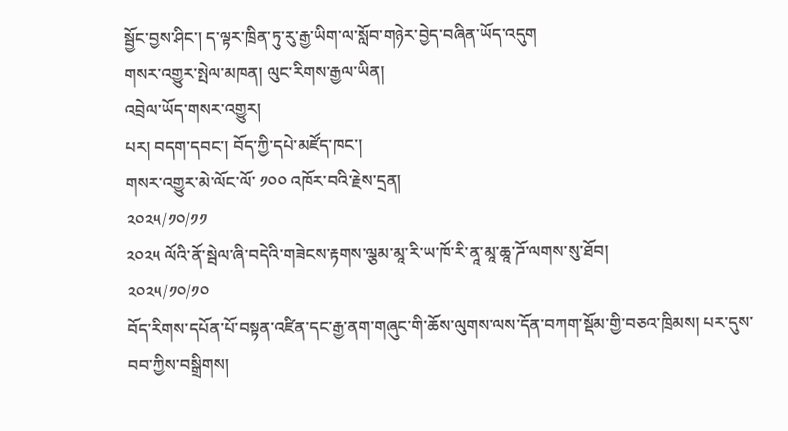སྦྱོང་བྱས་ཤིང་། ད་ལྟར་ཁྲིན་ཏུ་རུ་རྒྱ་ཡིག་ལ་སློབ་གཉེར་བྱེད་བཞིན་ཡོད་འདུག
གསར་འགྱུར་སྤེལ་མཁན། ལུང་རིགས་རྒྱལ་ཡིན།
འབྲེལ་ཡོད་གསར་འགྱུར།
པར། བདག་དབང་། བོད་ཀྱི་དཔེ་མཛོད་ཁང་།
གསར་འགྱུར་མེ་ལོང་ལོ་ ༡༠༠ འཁོར་བའི་རྗེས་དྲན།
༢༠༢༥/༡༠/༡༡
༢༠༢༥ ལོའི་ནོ་སྦེལ་ཞི་བདེའི་གཟེངས་རྟགས་ལྕམ་མཱ་རི་ཡ་ཁོ་རི་ནཱ་མཱ་ཆཱ་ཌོ་ལགས་སུ་ཐོབ།
༢༠༢༥/༡༠/༡༠
བོད་རིགས་དཔོན་པོ་བསྟན་འཛིན་དང་རྒྱ་ནག་གཞུང་གི་ཆོས་ལུགས་ལས་དོན་བཀག་སྡོམ་གྱི་བཅའ་ཁྲིམས། པར་དུས་བབ་ཀྱིས་བསྒྲིགས།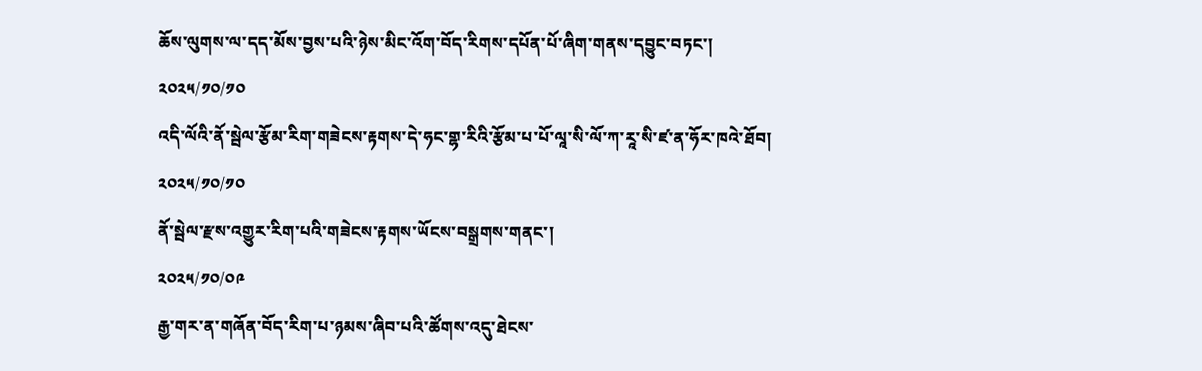ཆོས་ལུགས་ལ་དད་མོས་བྱས་པའི་ཉེས་མིང་འོག་བོད་རིགས་དཔོན་པོ་ཞིག་གནས་དབྱུང་བཏང་།
༢༠༢༥/༡༠/༡༠
འདི་ལོའི་ནོ་སྦེལ་རྩོམ་རིག་གཟེངས་རྟགས་དེ་ཧང་གྷ་རིའི་རྩོམ་པ་པོ་ལཱ་སི་ལོ་ཀ་རཱ་སི་ཛ་ན་ཧོར་ཁའེ་ཐོབ།
༢༠༢༥/༡༠/༡༠
ནོ་སྦེལ་རྫས་འགྱུར་རིག་པའི་གཟེངས་རྟགས་ཡོངས་བསྒྲགས་གནང་།
༢༠༢༥/༡༠/༠༩
རྒྱ་གར་ན་གཞོན་བོད་རིག་པ་ཉམས་ཞིབ་པའི་ཚོགས་འདུ་ཐེངས་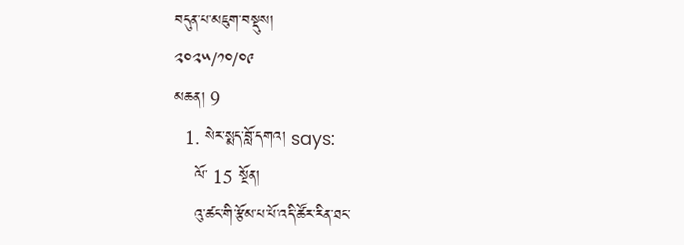བདུན་པ་མཇུག་བསྡུས།
༢༠༢༥/༡༠/༠༩
མཆན། 9
  1. སེར་སྨད་བློ་དགའ། says:
    ལོ་ 15 སྔོན།
    འུ་ཚང་གི་རྩོམ་པ་པོ་འདི་ཚོར་རིན་ཐང་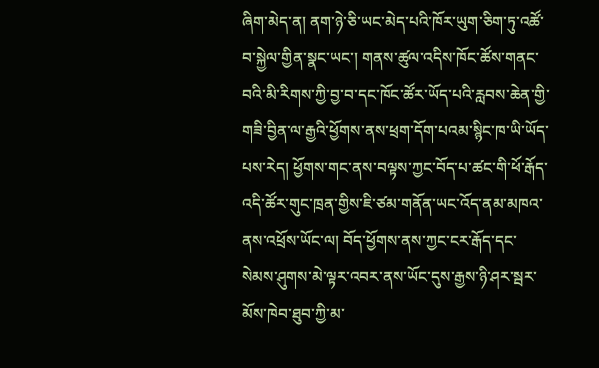ཞིག་མེད་ན། ནག་ཉེ་ཅི་ཡང་མེད་པའི་ཁོར་ཡུག་ཅིག་ཏུ་འཚོ་བ་སྐྱེལ་གྱིན་སྣང་ཡང་། གནས་ཚུལ་འདིས་ཁོང་ཚོས་གནང་བའི་མི་རིགས་ཀྱི་བྱ་བ་དང་ཁོང་ཚོར་ཡོད་པའི་རླབས་ཆེན་གྱི་གཟི་བྱིན་ལ་རྒྱའི་ཕྱོགས་ནས་ཕྲག་དོག་པའམ་སྙིང་ཁ་ཡི་ཡོད་པས་རེད། ཕྱོགས་གང་ནས་བལྟས་ཀྱང་བོད་པ་ཚང་གི་ཕོ་རྒོད་འདི་ཚོར་གུང་ཁྲན་གྱིས་ཇི་ཙམ་གནོན་ཡང་འོད་ནམ་མཁའ་ནས་འཕྲོས་ཡོང་ལ། བོད་ཕྱོགས་ནས་ཀྱང་ངར་རྒོད་དང་སེམས་ཤུགས་མེ་ལྟར་འབར་ནས་ཡོང་དུས་རྒྱས་ཉི་ཤར་སྦར་མོས་ཁེབ་ཐུབ་ཀྱི་མ་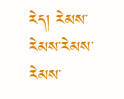རེད། རེམས་རེམས་རེམས་རེམས་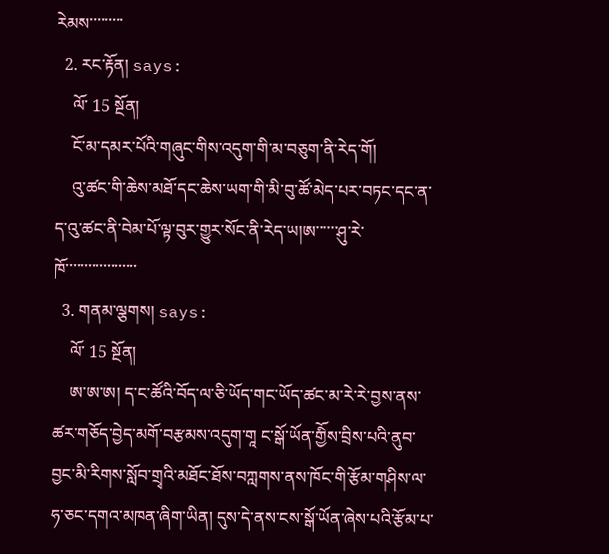རེམས་་་་་་་་་
  2. རང་རྟོན། says:
    ལོ་ 15 སྔོན།
    ངོ་མ་དམར་པོའི་གཞུང་གིས་འདུག་གི་མ་བཅུག་ནི་རེད་གོ།
    འུ་ཚང་གི་ཆེས་མཐོ་དང་ཆེས་ཡག་གི་མི་བུ་ཚོ་མེད་པར་བཏང་དང་ན་ད་འུ་ཚང་ནི་བེམ་པོ་ལྟ་བུར་གྱུར་སོང་ནི་རེད་ཡ།ཨ་་་་་་ཤུ་རེ་ཁོ་་་་་་་་་་་་་་་་་་་
  3. གནམ་ལྕགས། says:
    ལོ་ 15 སྔོན།
    ཨ་ཨ་ཨ། ད་ང་ཚོའི་བོད་ལ་ཅི་ཡོད་གང་ཡོད་ཚང་མ་རེ་རེ་བྱས་ནས་ཚར་གཅོད་བྱེད་མགོ་བརྩམས་འདུག་གཱ ང་སྒོ་ཡོན་གྱིོས་བྲིས་པའི་ནུབ་བྱང་མི་རིགས་སློབ་གྲྭའི་མཐོང་ཐོས་བཀླགས་ནས་ཁོང་གི་རྩོམ་གཤིས་ལ་ཧ་ཅང་དགའ་མཁན་ཞིག་ཡིན། དུས་དེ་ནས་ངས་སྒོ་ཡོན་ཞེས་པའི་རྩོམ་པ་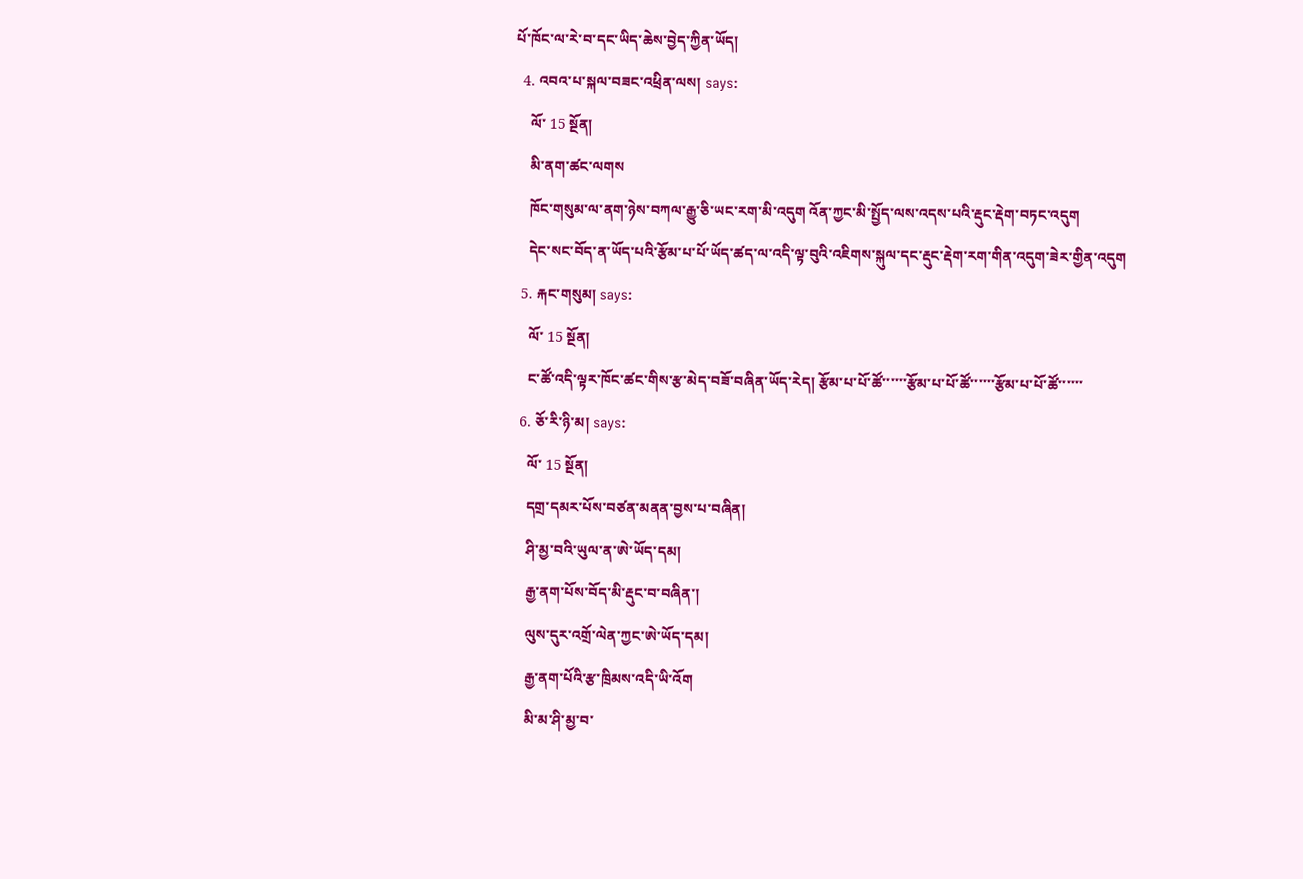པོ་ཁོང་ལ་རེ་བ་དང་ཡིད་ཆེས་བྱེད་ཀྱིན་ཡོད།
  4. འབའ་པ་སྐལ་བཟང་འཕྲིན་ལས། says:
    ལོ་ 15 སྔོན།
    མི་ནག་ཚང་ལགས
    ཁོང་གསུམ་ལ་ནག་ཉེས་བཀལ་རྒྱུ་ཅི་ཡང་རག་མི་འདུག འོན་ཀྱང་མི་སྤྱོད་ལས་འདས་པའི་རྡུང་རྡེག་བཏང་འདུག
    དེང་སང་བོད་ན་ཡོད་པའི་རྩོམ་པ་པོ་ཡོད་ཚད་ལ་འདི་ལྟ་བུའི་འཇིགས་སྐུལ་དང་རྡུང་རྡེག་རག་གིན་འདུག་ཟེར་གྱིན་འདུག
  5. རྐང་གསུམ། says:
    ལོ་ 15 སྔོན།
    ང་ཚོ་འདི་ལྟར་ཁོང་ཚང་གིས་རྩ་མེད་བཟོ་བཞིན་ཡོད་རེད། རྩོམ་པ་པོ་ཚོ་་་་་་རྩོམ་པ་པོ་ཚོ་་་་་་རྩོམ་པ་པོ་ཚོ་་་་་་
  6. ཅོ་རི་ཉི་མ། says:
    ལོ་ 15 སྔོན།
    དགྲ་དམར་པོས་བཙན་མནན་བྱས་པ་བཞིན།
    ཤི་མྱ་བའི་ཡུལ་ན་ཨེ་ཡོད་དམ།
    རྒྱ་ནག་པོས་བོད་མི་རྡུང་བ་བཞིན་།
    ལུས་དུར་འགྲོ་ལེན་ཀྱང་ཨེ་ཡོད་དམ།
    རྒྱ་ནག་པོའི་རྩ་ཁྲིམས་འདི་ཡི་འོག
    མི་མ་ཤི་མྱ་བ་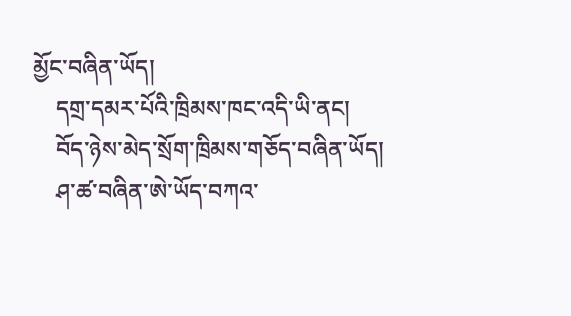མྱོང་བཞིན་ཡོད།
    དགྲ་དམར་པོའི་ཁྲིམས་ཁང་འདི་ཡི་ནང།
    བོད་ཉེས་མེད་སྲོག་ཁྲིམས་གཅོད་བཞིན་ཡོད།
    ཤ་ཚ་བཞིན་ཨེ་ཡོད་བཀའ་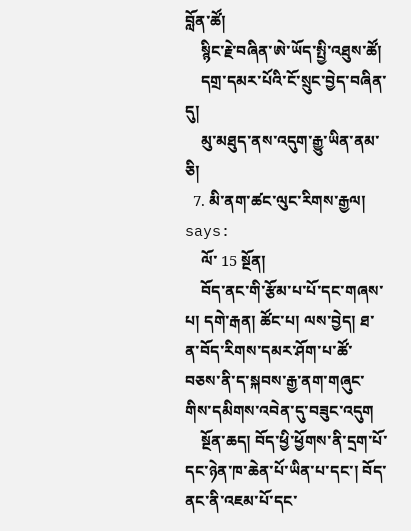བློན་ཚོ།
    སྙིང་རྗེ་བཞིན་ཨེ་ཡོད་སྤྱི་འཐུས་ཚོ།
    དགྲ་དམར་པོའི་ངོ་སྲུང་བྱེད་བཞིན་དུ།
    མུ་མཐུད་ནས་འདུག་རྒྱུ་ཡིན་ནམ་ཅི།
  7. མི་ནག་ཚང་ལུང་རིགས་རྒྱལ། says:
    ལོ་ 15 སྔོན།
    བོད་ནང་གི་རྩོམ་པ་པོ་དང་གཞས་པ། དགེ་རྒན། ཚོང་པ། ལས་བྱེད། ཐ་ན་བོད་རིགས་དམར་ཤོག་པ་ཚོ་བཅས་ནི་ད་སྐབས་རྒྱ་ནག་གཞུང་གིས་དམིགས་འབེན་དུ་བཟུང་འདུག
    སྔོན་ཆད། བོད་ཕྱི་ཕྱོགས་ནི་དྲག་པོ་དང་ཉེན་ཁ་ཆེན་པོ་ཡིན་པ་དང་། བོད་ནང་ནི་འཇམ་པོ་དང་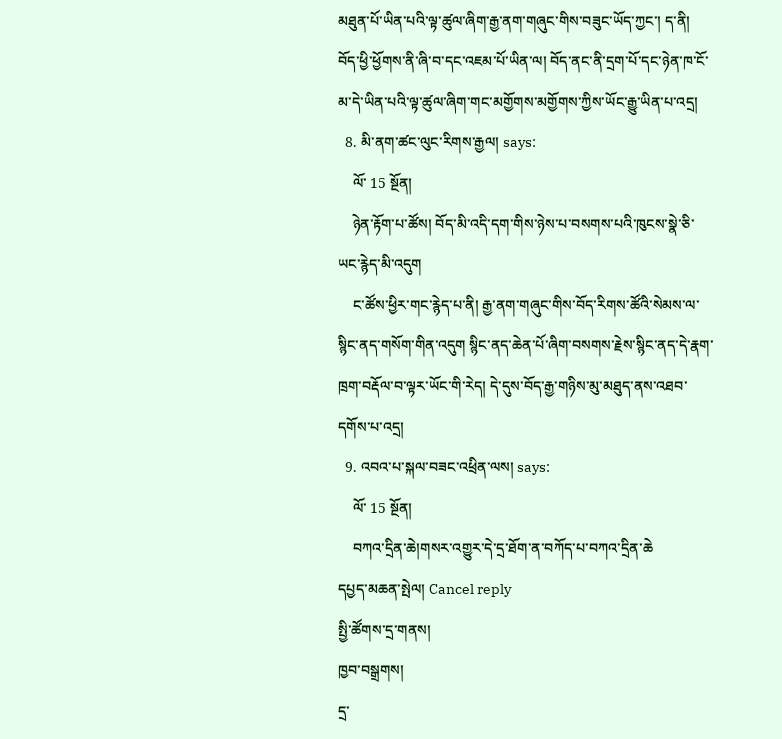མཐུན་པོ་ཡིན་པའི་ལྟ་ཚུལ་ཞིག་རྒྱ་ནག་གཞུང་གིས་བཟུང་ཡོད་ཀྱང་། ད་ནི། བོད་ཕྱི་ཕྱོགས་ནི་ཞི་བ་དང་འཇམ་པོ་ཡིན་ལ། བོད་ནང་ནི་དྲག་པོ་དང་ཉེན་ཁ་ངོ་མ་དེ་ཡིན་པའི་ལྟ་ཚུལ་ཞིག་གང་མགྱོགས་མགྱོགས་ཀྱིས་ཡོང་རྒྱུ་ཡིན་པ་འདྲ།
  8. མི་ནག་ཚང་ལུང་རིགས་རྒྱལ། says:
    ལོ་ 15 སྔོན།
    ཉེན་རྟོག་པ་ཚོས། བོད་མི་འདི་དག་གིས་ཉེས་པ་བསགས་པའི་ཁུངས་སྣེ་ཅི་ཡང་རྙེད་མི་འདུག
    ང་ཚོས་ཕྱིར་གང་རྙེད་པ་ནི། རྒྱ་ནག་གཞུང་གིས་བོད་རིགས་ཚོའི་སེམས་ལ་སྙིང་ནད་གསོག་གིན་འདུག སྙིང་ནད་ཆེན་པོ་ཞིག་བསགས་རྗེས་སྙིང་ནད་དེ་རྣག་ཁྲག་བརྡོལ་བ་ལྟར་ཡོང་གི་རེད། དེ་དུས་བོད་རྒྱ་གཉིས་མུ་མཐུད་ནས་འཐབ་དགོས་པ་འདྲ།
  9. འབའ་པ་སྐལ་བཟང་འཕྲིན་ལས། says:
    ལོ་ 15 སྔོན།
    བཀའ་དྲིན་ཆེ།གསར་འགྱུར་དེ་དྲ་ཐོག་ན་བཀོད་པ་བཀའ་དྲིན་ཆེ
དཔྱད་མཆན་སྤེལ། Cancel reply
སྤྱི་ཚོགས་དྲ་གནས།
ཁྱབ་བསྒྲགས།
དྲ་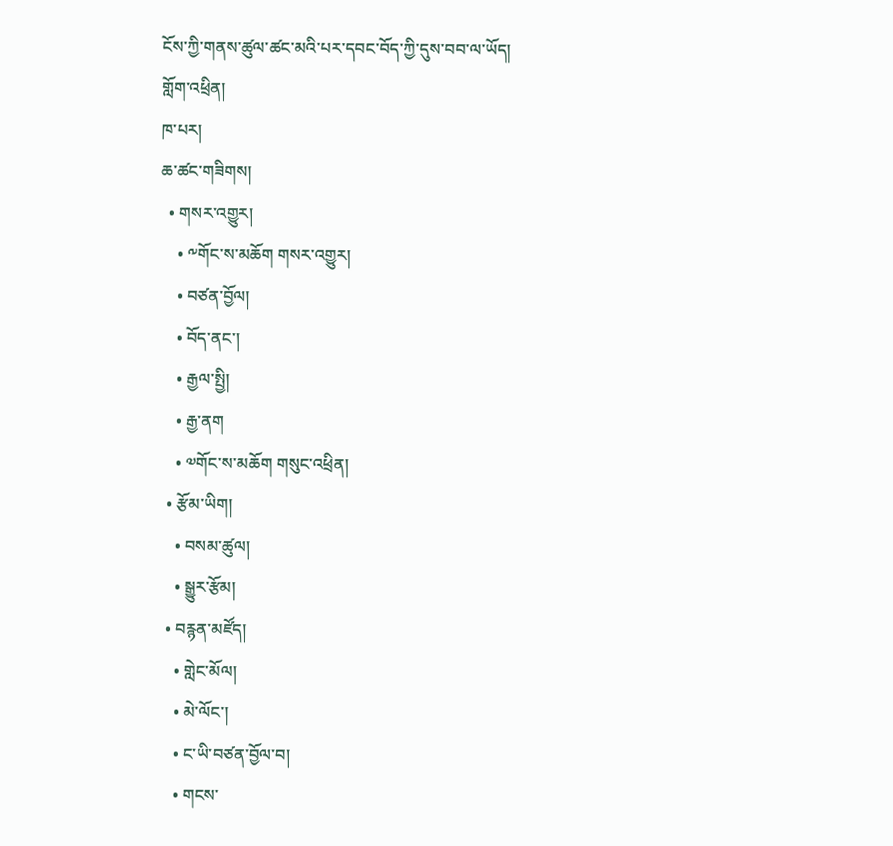ངོས་ཀྱི་གནས་ཚུལ་ཚང་མའི་པར་དབང་བོད་ཀྱི་དུས་བབ་ལ་ཡོད།
གློག་འཕྲིན།
ཁ་པར།
ཆ་ཚང་གཟིགས།
  • གསར་འགྱུར།
    • ༸གོང་ས་མཆོག གསར་འགྱུར།
    • བཙན་བྱོལ།
    • བོད་ནང་།
    • རྒྱལ་སྤྱི།
    • རྒྱ་ནག
    • ༧གོང་ས་མཆོག གསུང་འཕྲིན།
  • རྩོམ་ཡིག།
    • བསམ་ཚུལ།
    • སྒྱུར་རྩོམ།
  • བརྙན་མཛོད།
    • གླེང་མོལ།
    • མེ་ལོང་།
    • ང་ཡི་བཙན་བྱོལ་བ།
    • གངས་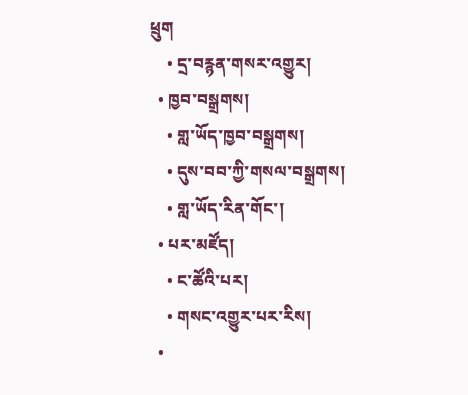ཕྲུག
    • དྲ་བརྙན་གསར་འགྱུར།
  • ཁྱབ་བསྒྲགས།
    • གླ་ཡོད་ཁྱབ་བསྒྲགས།
    • དུས་བབ་ཀྱི་གསལ་བསྒྲགས།
    • གླ་ཡོད་རིན་གོང་།
  • པར་མཛོད།
    • ང་ཚོའི་པར།
    • གསང་འགྱུར་པར་རིས།
  •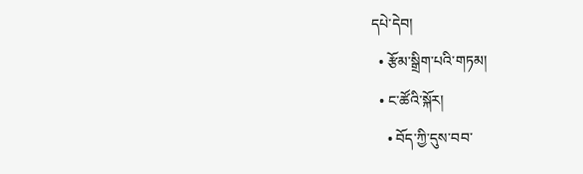དཔེ་དེབ།
  • རྩོམ་སྒྲིག་པའི་གཏམ།
  • ང་ཚོའི་སྐོར།
    • བོད་ཀྱི་དུས་བབ་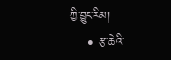ཀྱི་བྱུང་རིམ།
    • རྩ་ཆེའི་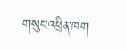གསུང་འཕྲིན་ཁག